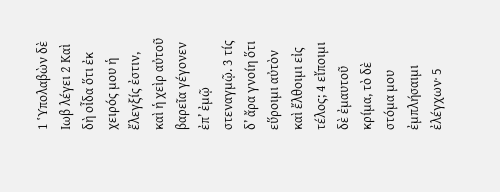1 Ὑπολαβὼν δὲ Ιωβ λέγει 2 Καὶ δὴ οἶδα ὅτι ἐκ χειρός μου ἡ ἔλεγξίς ἐστιν, καὶ ἡ χεὶρ αὐτοῦ βαρεῖα γέγονεν ἐπ’ ἐμῷ στεναγμῷ. 3 τίς δ’ ἄρα γνοίη ὅτι εὕροιμι αὐτὸν καὶ ἔλθοιμι εἰς τέλος; 4 εἴποιμι δὲ ἐμαυτοῦ κρίμα, τὸ δὲ στόμα μου ἐμπλήσαιμι ἐλέγχων· 5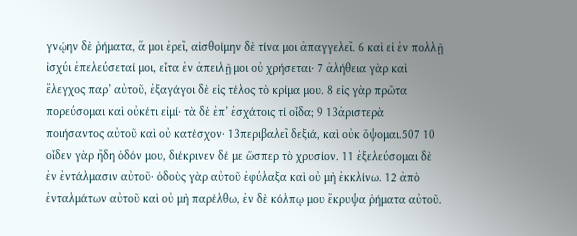γνῴην δὲ ῥήματα, ἅ μοι ἐρεῖ, αἰσθοίμην δὲ τίνα μοι ἀπαγγελεῖ. 6 καὶ εἰ ἐν πολλῇ ἰσχύι ἐπελεύσεταί μοι, εἶτα ἐν ἀπειλῇ μοι οὐ χρήσεται· 7 ἀλήθεια γὰρ καὶ ἔλεγχος παρ’ αὐτοῦ, ἐξαγάγοι δὲ εἰς τέλος τὸ κρίμα μου. 8 εἰς γὰρ πρῶτα πορεύσομαι καὶ οὐκέτι εἰμί· τὰ δὲ ἐπ’ ἐσχάτοις τί οἶδα; 9 13ἀριστερὰ ποιήσαντος αὐτοῦ καὶ οὐ κατέσχον· 13περιβαλεῖ δεξιά, καὶ οὐκ ὄψομαι.507 10 οἶδεν γὰρ ἤδη ὁδόν μου, διέκρινεν δέ με ὥσπερ τὸ χρυσίον. 11 ἐξελεύσομαι δὲ ἐν ἐντάλμασιν αὐτοῦ· ὁδοὺς γὰρ αὐτοῦ ἐφύλαξα καὶ οὐ μὴ ἐκκλίνω. 12 ἀπὸ ἐνταλμάτων αὐτοῦ καὶ οὐ μὴ παρέλθω, ἐν δὲ κόλπῳ μου ἔκρυψα ῥήματα αὐτοῦ.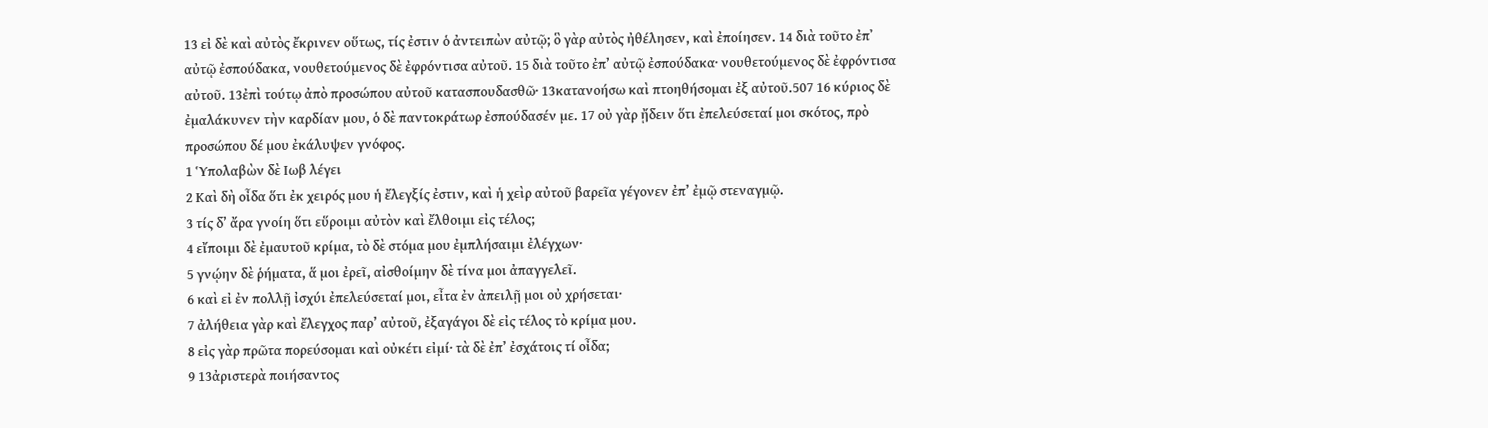13 εἰ δὲ καὶ αὐτὸς ἔκρινεν οὕτως, τίς ἐστιν ὁ ἀντειπὼν αὐτῷ; ὃ γὰρ αὐτὸς ἠθέλησεν, καὶ ἐποίησεν. 14 διὰ τοῦτο ἐπ᾿ αὐτῷ ἐσπούδακα, νουθετούμενος δὲ ἐφρόντισα αὐτοῦ. 15 διὰ τοῦτο ἐπ’ αὐτῷ ἐσπούδακα· νουθετούμενος δὲ ἐφρόντισα αὐτοῦ. 13ἐπὶ τούτῳ ἀπὸ προσώπου αὐτοῦ κατασπουδασθῶ· 13κατανοήσω καὶ πτοηθήσομαι ἐξ αὐτοῦ.507 16 κύριος δὲ ἐμαλάκυνεν τὴν καρδίαν μου, ὁ δὲ παντοκράτωρ ἐσπούδασέν με. 17 οὐ γὰρ ᾔδειν ὅτι ἐπελεύσεταί μοι σκότος, πρὸ προσώπου δέ μου ἐκάλυψεν γνόφος.
1 Ὑπολαβὼν δὲ Ιωβ λέγει
2 Καὶ δὴ οἶδα ὅτι ἐκ χειρός μου ἡ ἔλεγξίς ἐστιν, καὶ ἡ χεὶρ αὐτοῦ βαρεῖα γέγονεν ἐπ’ ἐμῷ στεναγμῷ.
3 τίς δ’ ἄρα γνοίη ὅτι εὕροιμι αὐτὸν καὶ ἔλθοιμι εἰς τέλος;
4 εἴποιμι δὲ ἐμαυτοῦ κρίμα, τὸ δὲ στόμα μου ἐμπλήσαιμι ἐλέγχων·
5 γνῴην δὲ ῥήματα, ἅ μοι ἐρεῖ, αἰσθοίμην δὲ τίνα μοι ἀπαγγελεῖ.
6 καὶ εἰ ἐν πολλῇ ἰσχύι ἐπελεύσεταί μοι, εἶτα ἐν ἀπειλῇ μοι οὐ χρήσεται·
7 ἀλήθεια γὰρ καὶ ἔλεγχος παρ’ αὐτοῦ, ἐξαγάγοι δὲ εἰς τέλος τὸ κρίμα μου.
8 εἰς γὰρ πρῶτα πορεύσομαι καὶ οὐκέτι εἰμί· τὰ δὲ ἐπ’ ἐσχάτοις τί οἶδα;
9 13ἀριστερὰ ποιήσαντος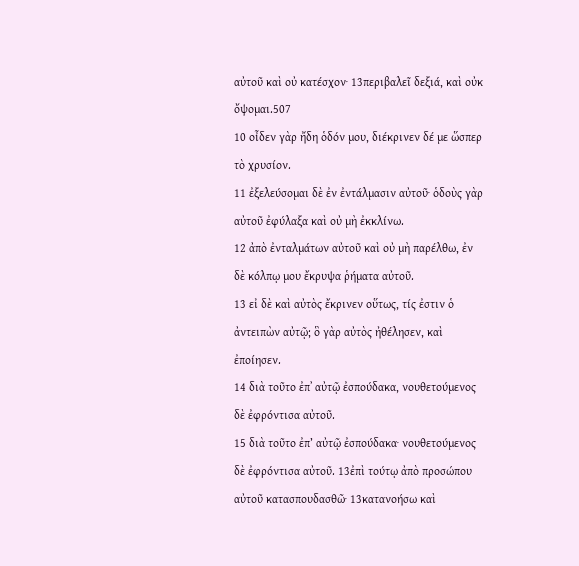αὐτοῦ καὶ οὐ κατέσχον· 13περιβαλεῖ δεξιά, καὶ οὐκ ὄψομαι.507
10 οἶδεν γὰρ ἤδη ὁδόν μου, διέκρινεν δέ με ὥσπερ τὸ χρυσίον.
11 ἐξελεύσομαι δὲ ἐν ἐντάλμασιν αὐτοῦ· ὁδοὺς γὰρ αὐτοῦ ἐφύλαξα καὶ οὐ μὴ ἐκκλίνω.
12 ἀπὸ ἐνταλμάτων αὐτοῦ καὶ οὐ μὴ παρέλθω, ἐν δὲ κόλπῳ μου ἔκρυψα ῥήματα αὐτοῦ.
13 εἰ δὲ καὶ αὐτὸς ἔκρινεν οὕτως, τίς ἐστιν ὁ ἀντειπὼν αὐτῷ; ὃ γὰρ αὐτὸς ἠθέλησεν, καὶ ἐποίησεν.
14 διὰ τοῦτο ἐπ᾿ αὐτῷ ἐσπούδακα, νουθετούμενος δὲ ἐφρόντισα αὐτοῦ.
15 διὰ τοῦτο ἐπ’ αὐτῷ ἐσπούδακα· νουθετούμενος δὲ ἐφρόντισα αὐτοῦ. 13ἐπὶ τούτῳ ἀπὸ προσώπου αὐτοῦ κατασπουδασθῶ· 13κατανοήσω καὶ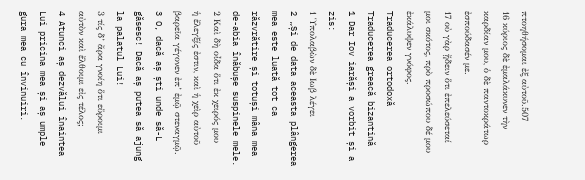πτοηθήσομαι ἐξ αὐτοῦ.507
16 κύριος δὲ ἐμαλάκυνεν τὴν καρδίαν μου, ὁ δὲ παντοκράτωρ ἐσπούδασέν με.
17 οὐ γὰρ ᾔδειν ὅτι ἐπελεύσεταί μοι σκότος, πρὸ προσώπου δέ μου ἐκάλυψεν γνόφος.
Traducerea ortodoxă
Traducerea greacă bizantină
1 Dar Iov iarăși a vorbit și a zis:
1 Ὑπολαβὼν δὲ Ιωβ λέγει
2 „Și de data aceasta plângerea mea este luată tot ca răzvrătire și totuși mâna mea de-abia înăbușe suspinele mele.
2 Καὶ δὴ οἶδα ὅτι ἐκ χειρός μου ἡ ἔλεγξίς ἐστιν, καὶ ἡ χεὶρ αὐτοῦ βαρεῖα γέγονεν ἐπ’ ἐμῷ στεναγμῷ.
3 O, dacă aș ști unde să-L găsesc! Dacă aș putea să ajung la palatul Lui!
3 τίς δ’ ἄρα γνοίη ὅτι εὕροιμι αὐτὸν καὶ ἔλθοιμι εἰς τέλος;
4 Atunci aș dezvălui înaintea Lui pricina mea și aș umple gura mea cu învinuiri.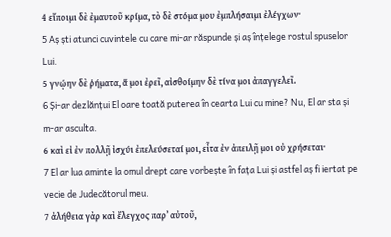4 εἴποιμι δὲ ἐμαυτοῦ κρίμα, τὸ δὲ στόμα μου ἐμπλήσαιμι ἐλέγχων·
5 Aș ști atunci cuvintele cu care mi-ar răspunde și aș înțelege rostul spuselor Lui.
5 γνῴην δὲ ῥήματα, ἅ μοι ἐρεῖ, αἰσθοίμην δὲ τίνα μοι ἀπαγγελεῖ.
6 Și-ar dezlănțui El oare toată puterea în cearta Lui cu mine? Nu, El ar sta și m-ar asculta.
6 καὶ εἰ ἐν πολλῇ ἰσχύι ἐπελεύσεταί μοι, εἶτα ἐν ἀπειλῇ μοι οὐ χρήσεται·
7 El ar lua aminte la omul drept care vorbește în fața Lui și astfel aș fi iertat pe vecie de Judecătorul meu.
7 ἀλήθεια γὰρ καὶ ἔλεγχος παρ’ αὐτοῦ,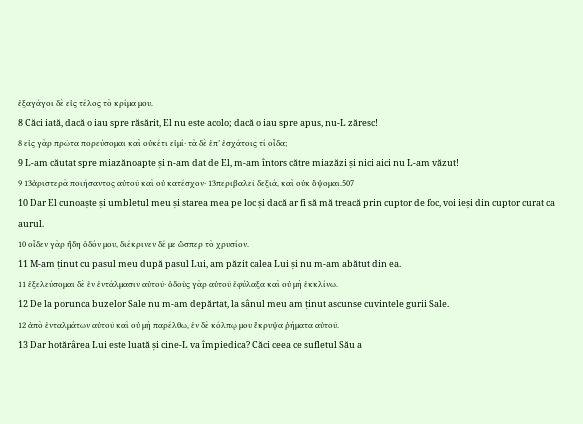ἐξαγάγοι δὲ εἰς τέλος τὸ κρίμα μου.
8 Căci iată, dacă o iau spre răsărit, El nu este acolo; dacă o iau spre apus, nu-L zăresc!
8 εἰς γὰρ πρῶτα πορεύσομαι καὶ οὐκέτι εἰμί· τὰ δὲ ἐπ’ ἐσχάτοις τί οἶδα;
9 L-am căutat spre miazănoapte și n-am dat de El, m-am întors către miazăzi și nici aici nu L-am văzut!
9 13ἀριστερὰ ποιήσαντος αὐτοῦ καὶ οὐ κατέσχον· 13περιβαλεῖ δεξιά, καὶ οὐκ ὄψομαι.507
10 Dar El cunoaște și umbletul meu și starea mea pe loc și dacă ar fi să mă treacă prin cuptor de foc, voi ieși din cuptor curat ca aurul.
10 οἶδεν γὰρ ἤδη ὁδόν μου, διέκρινεν δέ με ὥσπερ τὸ χρυσίον.
11 M-am ținut cu pasul meu după pasul Lui, am păzit calea Lui și nu m-am abătut din ea.
11 ἐξελεύσομαι δὲ ἐν ἐντάλμασιν αὐτοῦ· ὁδοὺς γὰρ αὐτοῦ ἐφύλαξα καὶ οὐ μὴ ἐκκλίνω.
12 De la porunca buzelor Sale nu m-am depărtat, la sânul meu am ținut ascunse cuvintele gurii Sale.
12 ἀπὸ ἐνταλμάτων αὐτοῦ καὶ οὐ μὴ παρέλθω, ἐν δὲ κόλπῳ μου ἔκρυψα ῥήματα αὐτοῦ.
13 Dar hotărârea Lui este luată și cine-L va împiedica? Căci ceea ce sufletul Său a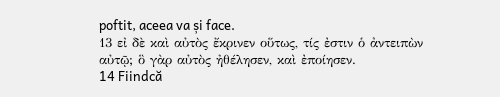poftit, aceea va și face.
13 εἰ δὲ καὶ αὐτὸς ἔκρινεν οὕτως, τίς ἐστιν ὁ ἀντειπὼν αὐτῷ; ὃ γὰρ αὐτὸς ἠθέλησεν, καὶ ἐποίησεν.
14 Fiindcă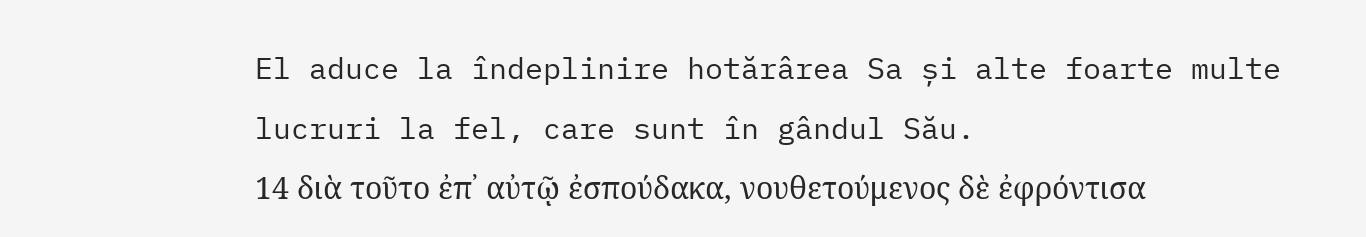El aduce la îndeplinire hotărârea Sa și alte foarte multe lucruri la fel, care sunt în gândul Său.
14 διὰ τοῦτο ἐπ᾿ αὐτῷ ἐσπούδακα, νουθετούμενος δὲ ἐφρόντισα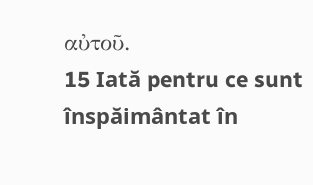αὐτοῦ.
15 Iată pentru ce sunt înspăimântat în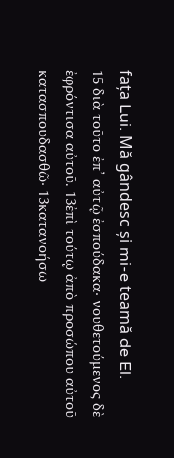fața Lui. Mă gândesc și mi-e teamă de El.
15 διὰ τοῦτο ἐπ’ αὐτῷ ἐσπούδακα· νουθετούμενος δὲ ἐφρόντισα αὐτοῦ. 13ἐπὶ τούτῳ ἀπὸ προσώπου αὐτοῦ κατασπουδασθῶ· 13κατανοήσω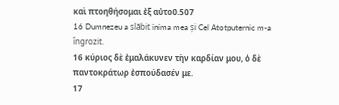καὶ πτοηθήσομαι ἐξ αὐτοῦ.507
16 Dumnezeu a slăbit inima mea și Cel Atotputernic m-a îngrozit.
16 κύριος δὲ ἐμαλάκυνεν τὴν καρδίαν μου, ὁ δὲ παντοκράτωρ ἐσπούδασέν με.
17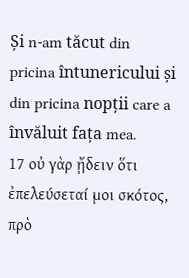Și n-am tăcut din pricina întunericului și din pricina nopții care a învăluit fața mea.
17 οὐ γὰρ ᾔδειν ὅτι ἐπελεύσεταί μοι σκότος, πρὸ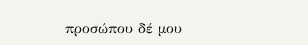προσώπου δέ μου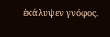ἐκάλυψεν γνόφος.